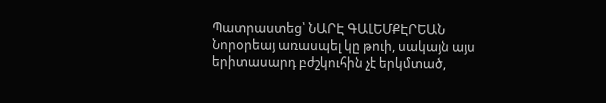Պատրաստեց՝ ՆԱՐԷ ԳԱԼԵՄՔԷՐԵԱՆ
Նորօրեայ առասպել կը թուի, սակայն այս երիտասարդ բժշկուհին չէ երկմտած,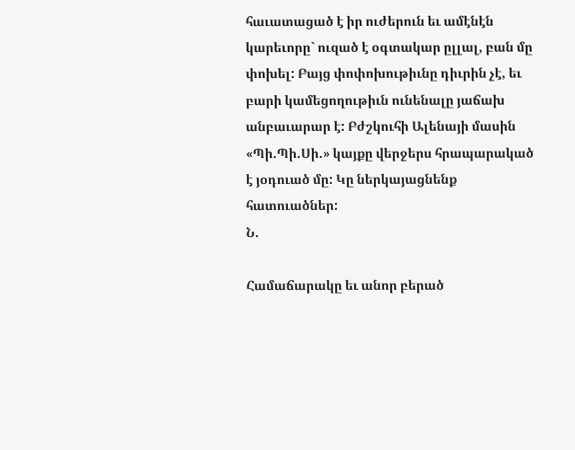հաւատացած է իր ուժերուն եւ ամէնէն կարեւորը` ուզած է օգտակար ըլլալ, բան մը փոխել: Բայց փոփոխութիւնը դիւրին չէ, եւ բարի կամեցողութիւն ունենալը յաճախ անբաւարար է: Բժշկուհի Ալենայի մասին «Պի.Պի.Սի.» կայքը վերջերս հրապարակած է յօդուած մը: Կը ներկայացնենք հատուածներ:
Ն.

Համաճարակը եւ անոր բերած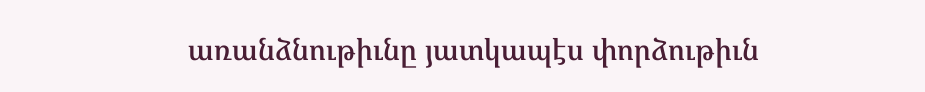առանձնութիւնը յատկապէս փորձութիւն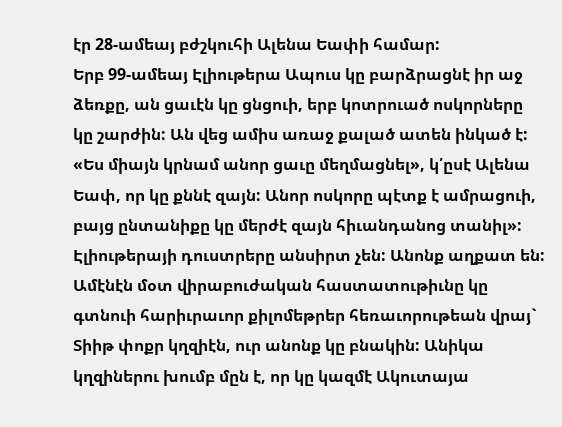էր 28-ամեայ բժշկուհի Ալենա Եափի համար:
Երբ 99-ամեայ Էլիութերա Ապուս կը բարձրացնէ իր աջ ձեռքը, ան ցաւէն կը ցնցուի, երբ կոտրուած ոսկորները կը շարժին: Ան վեց ամիս առաջ քալած ատեն ինկած է:
«Ես միայն կրնամ անոր ցաւը մեղմացնել», կ՛ըսէ Ալենա Եափ, որ կը քննէ զայն: Անոր ոսկորը պէտք է ամրացուի, բայց ընտանիքը կը մերժէ զայն հիւանդանոց տանիլ»:
Էլիութերայի դուստրերը անսիրտ չեն: Անոնք աղքատ են: Ամէնէն մօտ վիրաբուժական հաստատութիւնը կը գտնուի հարիւրաւոր քիլոմեթրեր հեռաւորութեան վրայ` Տիիթ փոքր կղզիէն, ուր անոնք կը բնակին: Անիկա կղզիներու խումբ մըն է, որ կը կազմէ Ակուտայա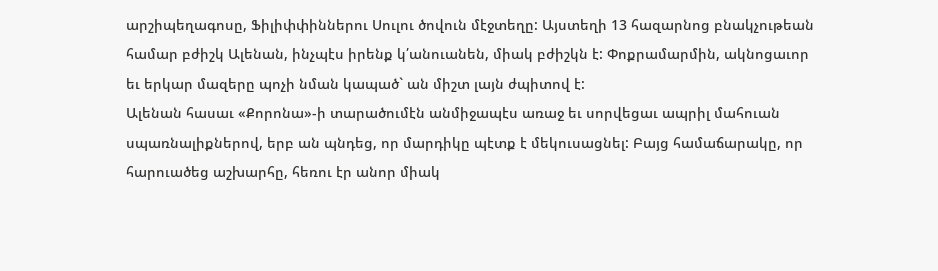արշիպեղագոսը, Ֆիլիփփիններու Սուլու ծովուն մէջտեղը: Այստեղի 13 հազարնոց բնակչութեան համար բժիշկ Ալենան, ինչպէս իրենք կ՛անուանեն, միակ բժիշկն է: Փոքրամարմին, ակնոցաւոր եւ երկար մազերը պոչի նման կապած` ան միշտ լայն ժպիտով է:
Ալենան հասաւ «Քորոնա»-ի տարածումէն անմիջապէս առաջ եւ սորվեցաւ ապրիլ մահուան սպառնալիքներով, երբ ան պնդեց, որ մարդիկը պէտք է մեկուսացնել: Բայց համաճարակը, որ հարուածեց աշխարհը, հեռու էր անոր միակ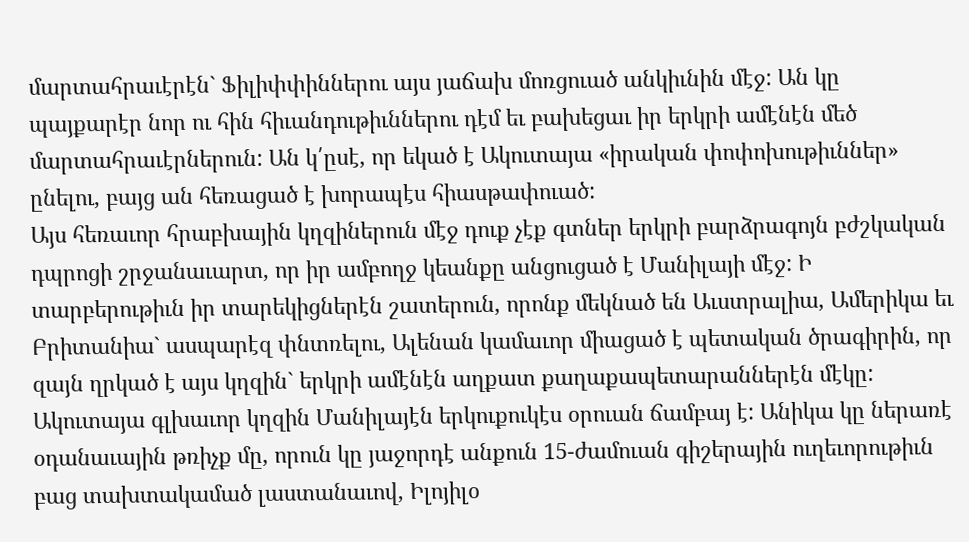մարտահրաւէրէն` Ֆիլիփփիններու այս յաճախ մոռցուած անկիւնին մէջ: Ան կը պայքարէր նոր ու հին հիւանդութիւններու դէմ եւ բախեցաւ իր երկրի ամէնէն մեծ մարտահրաւէրներուն: Ան կ՛ըսէ, որ եկած է Ակուտայա «իրական փոփոխութիւններ» ընելու, բայց ան հեռացած է խորապէս հիասթափուած:
Այս հեռաւոր հրաբխային կղզիներուն մէջ դուք չէք գտներ երկրի բարձրագոյն բժշկական դպրոցի շրջանաւարտ, որ իր ամբողջ կեանքը անցուցած է Մանիլայի մէջ: Ի տարբերութիւն իր տարեկիցներէն շատերուն, որոնք մեկնած են Աւստրալիա, Ամերիկա եւ Բրիտանիա` ասպարէզ փնտռելու, Ալենան կամաւոր միացած է պետական ծրագիրին, որ զայն ղրկած է այս կղզին` երկրի ամէնէն աղքատ քաղաքապետարաններէն մէկը:
Ակուտայա գլխաւոր կղզին Մանիլայէն երկուքուկէս օրուան ճամբայ է: Անիկա կը ներառէ օդանաւային թռիչք մը, որուն կը յաջորդէ անքուն 15-ժամուան գիշերային ուղեւորութիւն բաց տախտակամած լաստանաւով, Իլոյիլօ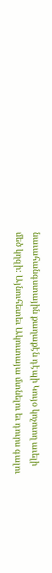նաւահանգստային քաղաքէն դէպի Կույօ կոչուող աւելի մեծ կղզի: Այնուհետեւ Ակուտայա մտնելու եւ դուրս գալու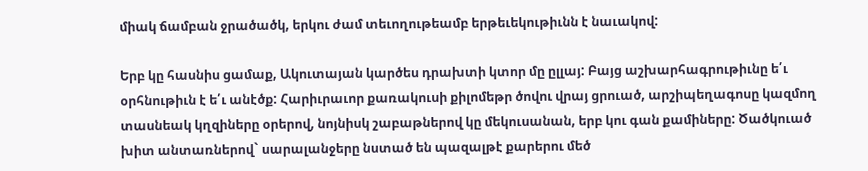միակ ճամբան ջրածածկ, երկու ժամ տեւողութեամբ երթեւեկութիւնն է նաւակով:

Երբ կը հասնիս ցամաք, Ակուտայան կարծես դրախտի կտոր մը ըլլայ: Բայց աշխարհագրութիւնը ե՛ւ օրհնութիւն է ե՛ւ անէծք: Հարիւրաւոր քառակուսի քիլոմեթր ծովու վրայ ցրուած, արշիպեղագոսը կազմող տասնեակ կղզիները օրերով, նոյնիսկ շաբաթներով կը մեկուսանան, երբ կու գան քամիները: Ծածկուած խիտ անտառներով` սարալանջերը նստած են պազալթէ քարերու մեծ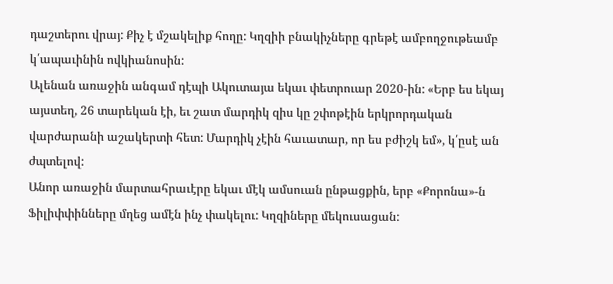դաշտերու վրայ: Քիչ է մշակելիք հողը: Կղզիի բնակիչները գրեթէ ամբողջութեամբ կ՛ապաւինին ովկիանոսին:
Ալենան առաջին անգամ դէպի Ակուտայա եկաւ փետրուար 2020-ին: «Երբ ես եկայ այստեղ, 26 տարեկան էի, եւ շատ մարդիկ զիս կը շփոթէին երկրորդական վարժարանի աշակերտի հետ: Մարդիկ չէին հաւատար, որ ես բժիշկ եմ», կ՛ըսէ ան ժպտելով:
Անոր առաջին մարտահրաւէրը եկաւ մէկ ամսուան ընթացքին, երբ «Քորոնա»-ն Ֆիլիփփինները մղեց ամէն ինչ փակելու: Կղզիները մեկուսացան: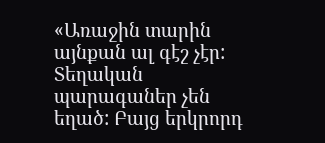«Առաջին տարին այնքան ալ գէշ չէր: Տեղական պարագաներ չեն եղած: Բայց երկրորդ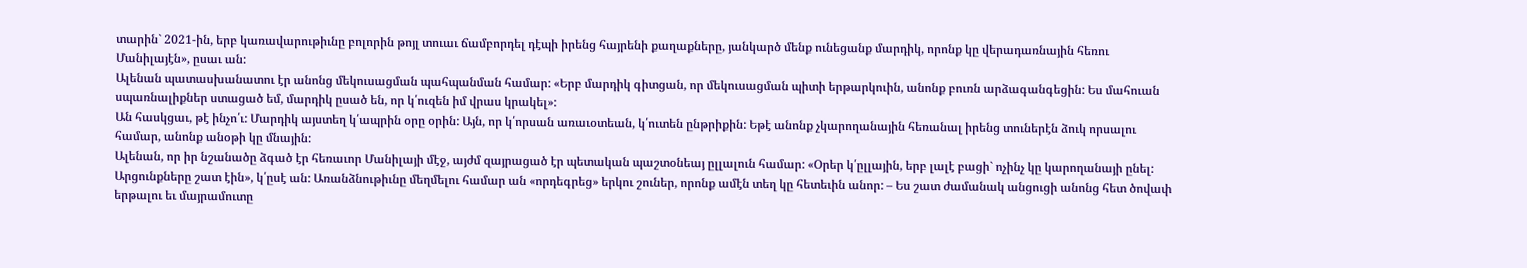տարին` 2021-ին, երբ կառավարութիւնը բոլորին թոյլ տուաւ ճամբորդել դէպի իրենց հայրենի քաղաքները, յանկարծ մենք ունեցանք մարդիկ, որոնք կը վերադառնային հեռու Մանիլայէն», ըսաւ ան:
Ալենան պատասխանատու էր անոնց մեկուսացման պահպանման համար: «Երբ մարդիկ գիտցան, որ մեկուսացման պիտի երթարկուին, անոնք բուռն արձագանգեցին: Ես մահուան սպառնալիքներ ստացած եմ, մարդիկ ըսած են, որ կ՛ուզեն իմ վրաս կրակել»:
Ան հասկցաւ, թէ ինչո՛ւ: Մարդիկ այստեղ կ՛ապրին օրը օրին: Այն, որ կ՛որսան առաւօտեան, կ՛ուտեն ընթրիքին: Եթէ անոնք չկարողանային հեռանալ իրենց տուներէն ձուկ որսալու համար, անոնք անօթի կը մնային:
Ալենան, որ իր նշանածը ձգած էր հեռաւոր Մանիլայի մէջ, այժմ զայրացած էր պետական պաշտօնեայ ըլլալուն համար: «Օրեր կ՛ըլլային, երբ լալէ բացի` ոչինչ կը կարողանայի ընել: Արցունքները շատ էին», կ՛ըսէ ան: Առանձնութիւնը մեղմելու համար ան «որդեգրեց» երկու շուներ, որոնք ամէն տեղ կը հետեւին անոր: – Ես շատ ժամանակ անցուցի անոնց հետ ծովափ երթալու եւ մայրամուտը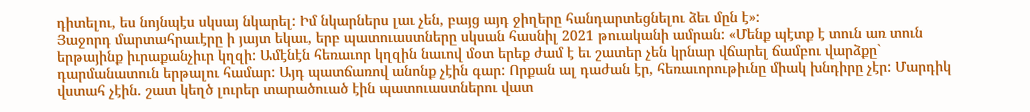դիտելու, ես նոյնպէս սկսայ նկարել: Իմ նկարներս լաւ չեն, բայց այդ ջիղերը հանդարտեցնելու ձեւ մըն է»:
Յաջորդ մարտահրաւէրը ի յայտ եկաւ, երբ պատուաստները սկսան հասնիլ 2021 թուականի ամրան: «Մենք պէտք է տուն առ տուն երթայինք իւրաքանչիւր կղզի: Ամէնէն հեռաւոր կղզին նաւով մօտ երեք ժամ է եւ շատեր չեն կրնար վճարել ճամբու վարձքը` դարմանատուն երթալու համար: Այդ պատճառով անոնք չէին գար: Որքան ալ դաժան էր, հեռաւորութիւնը միակ խնդիրը չէր: Մարդիկ վստահ չէին. շատ կեղծ լուրեր տարածուած էին պատուաստներու վատ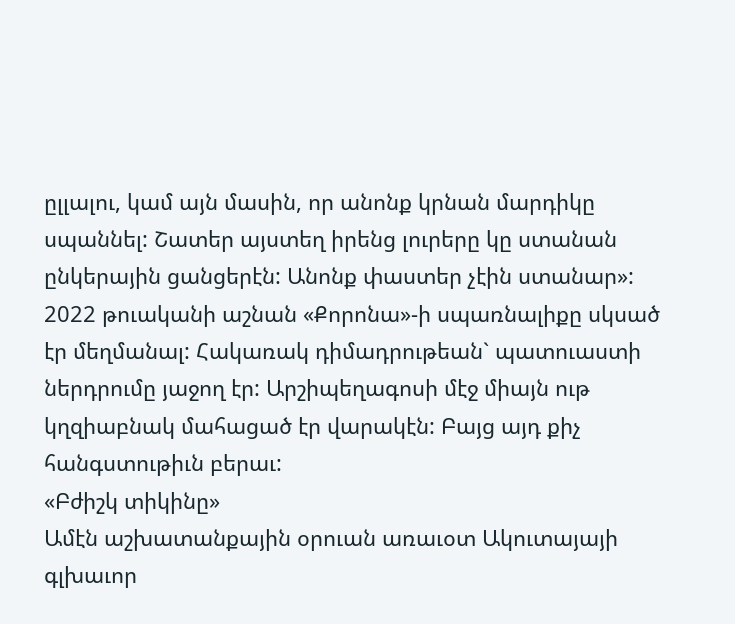ըլլալու, կամ այն մասին, որ անոնք կրնան մարդիկը սպաննել: Շատեր այստեղ իրենց լուրերը կը ստանան ընկերային ցանցերէն: Անոնք փաստեր չէին ստանար»:
2022 թուականի աշնան «Քորոնա»-ի սպառնալիքը սկսած էր մեղմանալ: Հակառակ դիմադրութեան` պատուաստի ներդրումը յաջող էր: Արշիպեղագոսի մէջ միայն ութ կղզիաբնակ մահացած էր վարակէն: Բայց այդ քիչ հանգստութիւն բերաւ:
«Բժիշկ տիկինը»
Ամէն աշխատանքային օրուան առաւօտ Ակուտայայի գլխաւոր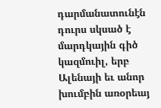դարմանատունէն դուրս սկսած է մարդկային գիծ կազմուիլ, երբ Ալենայի եւ անոր խումբին առօրեայ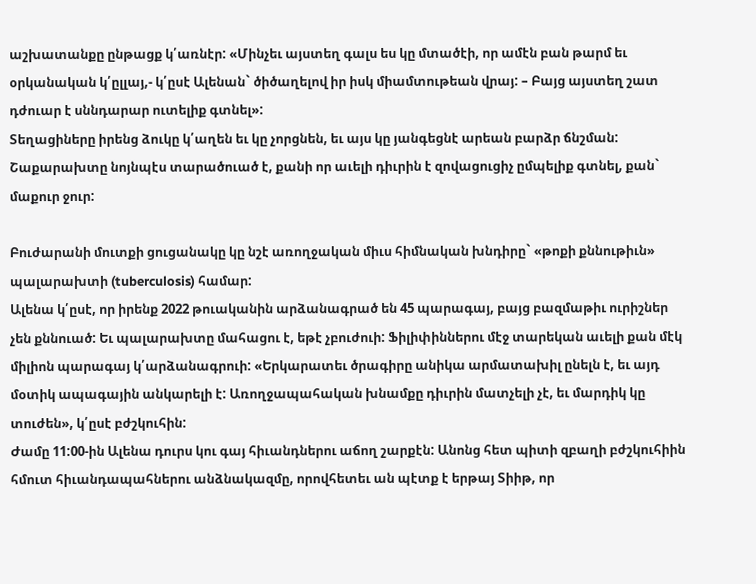աշխատանքը ընթացք կ՛առնէր: «Մինչեւ այստեղ գալս ես կը մտածէի, որ ամէն բան թարմ եւ օրկանական կ՛ըլլայ,- կ՛ըսէ Ալենան` ծիծաղելով իր իսկ միամտութեան վրայ: – Բայց այստեղ շատ դժուար է սննդարար ուտելիք գտնել»:
Տեղացիները իրենց ձուկը կ՛աղեն եւ կը չորցնեն, եւ այս կը յանգեցնէ արեան բարձր ճնշման: Շաքարախտը նոյնպէս տարածուած է, քանի որ աւելի դիւրին է զովացուցիչ ըմպելիք գտնել, քան` մաքուր ջուր:

Բուժարանի մուտքի ցուցանակը կը նշէ առողջական միւս հիմնական խնդիրը` «թոքի քննութիւն» պալարախտի (tuberculosis) համար:
Ալենա կ՛ըսէ, որ իրենք 2022 թուականին արձանագրած են 45 պարագայ, բայց բազմաթիւ ուրիշներ չեն քննուած: Եւ պալարախտը մահացու է, եթէ չբուժուի: Ֆիլիփիններու մէջ տարեկան աւելի քան մէկ միլիոն պարագայ կ՛արձանագրուի: «Երկարատեւ ծրագիրը անիկա արմատախիլ ընելն է, եւ այդ մօտիկ ապագային անկարելի է: Առողջապահական խնամքը դիւրին մատչելի չէ, եւ մարդիկ կը տուժեն», կ՛ըսէ բժշկուհին:
Ժամը 11:00-ին Ալենա դուրս կու գայ հիւանդներու աճող շարքէն: Անոնց հետ պիտի զբաղի բժշկուհիին հմուտ հիւանդապահներու անձնակազմը, որովհետեւ ան պէտք է երթայ Տիիթ, որ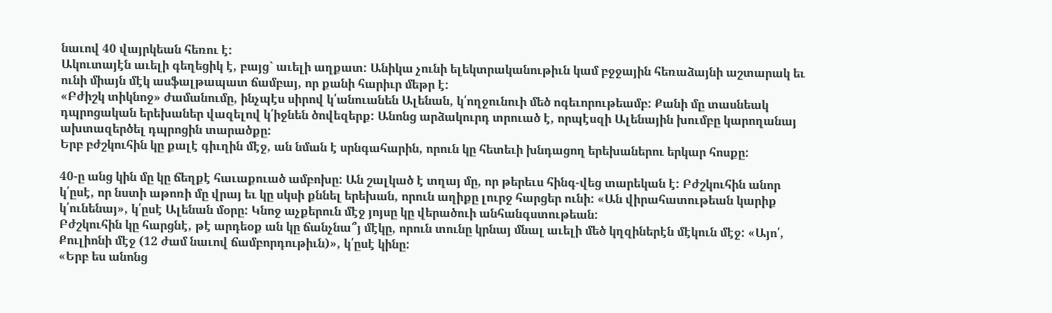նաւով 40 վայրկեան հեռու է:
Ակուտայէն աւելի գեղեցիկ է, բայց` աւելի աղքատ: Անիկա չունի ելեկտրականութիւն կամ բջջային հեռաձայնի աշտարակ եւ ունի միայն մէկ ասֆալթապատ ճամբայ, որ քանի հարիւր մեթր է:
«Բժիշկ տիկնոջ» ժամանումը, ինչպէս սիրով կ՛անուանեն Ալենան, կ՛ողջունուի մեծ ոգեւորութեամբ: Քանի մը տասնեակ դպրոցական երեխաներ վազելով կ՛իջնեն ծովեզերք: Անոնց արձակուրդ տրուած է, որպէսզի Ալենային խումբը կարողանայ ախտազերծել դպրոցին տարածքը:
Երբ բժշկուհին կը քալէ գիւղին մէջ, ան նման է սրնգահարին, որուն կը հետեւի խնդացող երեխաներու երկար հոսքը:

40-ը անց կին մը կը ճեղքէ հաւաքուած ամբոխը: Ան շալկած է տղայ մը, որ թերեւս հինգ-վեց տարեկան է: Բժշկուհին անոր կ՛ըսէ, որ նստի աթոռի մը վրայ եւ կը սկսի քննել երեխան, որուն աղիքը լուրջ հարցեր ունի: «Ան վիրահատութեան կարիք կ՛ունենայ», կ՛ըսէ Ալենան մօրը: Կնոջ աչքերուն մէջ յոյսը կը վերածուի անհանգստութեան:
Բժշկուհին կը հարցնէ, թէ արդեօք ան կը ճանչնա՞յ մէկը, որուն տունը կրնայ մնալ աւելի մեծ կղզիներէն մէկուն մէջ: «Այո՛, Քուլիոնի մէջ (12 ժամ նաւով ճամբորդութիւն)», կ՛ըսէ կինը:
«Երբ ես անոնց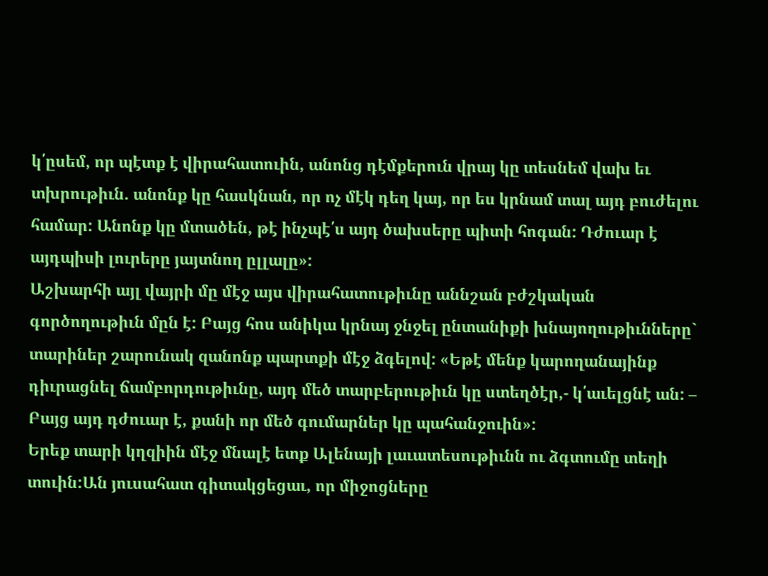կ՛ըսեմ, որ պէտք է վիրահատուին, անոնց դէմքերուն վրայ կը տեսնեմ վախ եւ տխրութիւն. անոնք կը հասկնան, որ ոչ մէկ դեղ կայ, որ ես կրնամ տալ այդ բուժելու համար: Անոնք կը մտածեն, թէ ինչպէ՛ս այդ ծախսերը պիտի հոգան: Դժուար է այդպիսի լուրերը յայտնող ըլլալը»:
Աշխարհի այլ վայրի մը մէջ այս վիրահատութիւնը աննշան բժշկական գործողութիւն մըն է: Բայց հոս անիկա կրնայ ջնջել ընտանիքի խնայողութիւնները` տարիներ շարունակ զանոնք պարտքի մէջ ձգելով: «Եթէ մենք կարողանայինք դիւրացնել ճամբորդութիւնը, այդ մեծ տարբերութիւն կը ստեղծէր,- կ՛աւելցնէ ան: – Բայց այդ դժուար է, քանի որ մեծ գումարներ կը պահանջուին»:
Երեք տարի կղզիին մէջ մնալէ ետք Ալենայի լաւատեսութիւնն ու ձգտումը տեղի տուին:Ան յուսահատ գիտակցեցաւ, որ միջոցները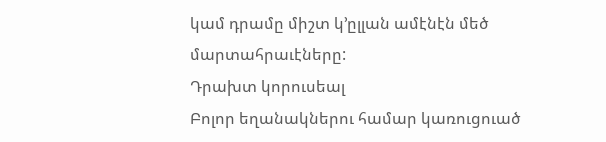կամ դրամը միշտ կ’ըլլան ամէնէն մեծ մարտահրաւէները:
Դրախտ կորուսեալ
Բոլոր եղանակներու համար կառուցուած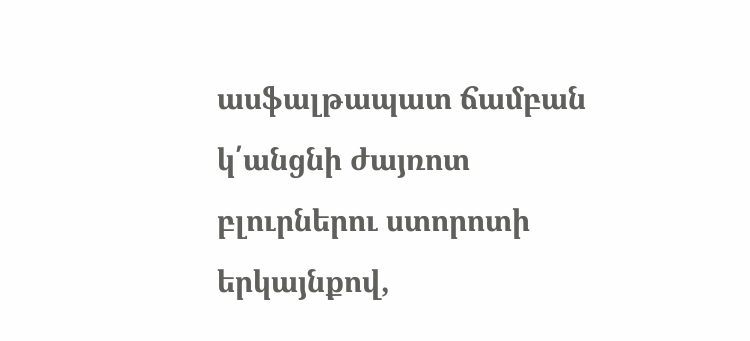ասֆալթապատ ճամբան կ՛անցնի ժայռոտ բլուրներու ստորոտի երկայնքով,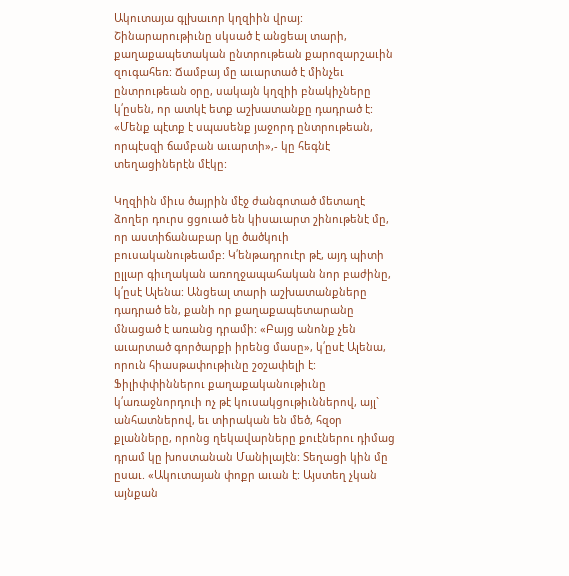Ակուտայա գլխաւոր կղզիին վրայ: Շինարարութիւնը սկսած է անցեալ տարի, քաղաքապետական ընտրութեան քարոզարշաւին զուգահեռ: Ճամբայ մը աւարտած է մինչեւ ընտրութեան օրը, սակայն կղզիի բնակիչները կ՛ըսեն, որ ատկէ ետք աշխատանքը դադրած է:
«Մենք պէտք է սպասենք յաջորդ ընտրութեան, որպէսզի ճամբան աւարտի»,- կը հեգնէ տեղացիներէն մէկը:

Կղզիին միւս ծայրին մէջ ժանգոտած մետաղէ ձողեր դուրս ցցուած են կիսաւարտ շինութենէ մը, որ աստիճանաբար կը ծածկուի բուսականութեամբ: Կ՛ենթադրուէր թէ, այդ պիտի ըլլար գիւղական առողջապահական նոր բաժինը, կ՛ըսէ Ալենա: Անցեալ տարի աշխատանքները դադրած են, քանի որ քաղաքապետարանը մնացած է առանց դրամի: «Բայց անոնք չեն աւարտած գործարքի իրենց մասը», կ՛ըսէ Ալենա, որուն հիասթափութիւնը շօշափելի է:
Ֆիլիփփիններու քաղաքականութիւնը կ՛առաջնորդուի ոչ թէ կուսակցութիւններով, այլ` անհատներով, եւ տիրական են մեծ, հզօր քլանները, որոնց ղեկավարները քուէներու դիմաց դրամ կը խոստանան Մանիլայէն: Տեղացի կին մը ըսաւ. «Ակուտայան փոքր աւան է: Այստեղ չկան այնքան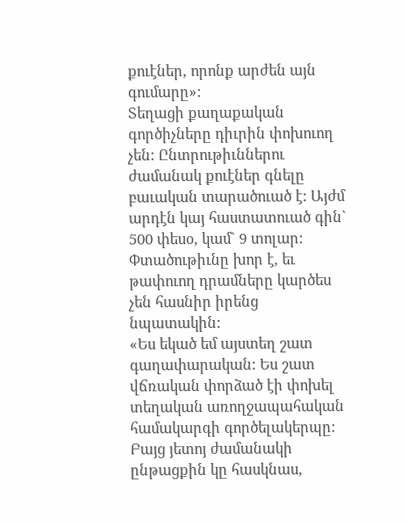քուէներ, որոնք արժեն այն գումարը»:
Տեղացի քաղաքական գործիչները դիւրին փոխուող չեն: Ընտրութիւններու ժամանակ քուէներ գնելը բաւական տարածուած է: Այժմ արդէն կայ հաստատուած գին` 500 փեսօ, կամ` 9 տոլար: Փտածութիւնը խոր է, եւ թափուող դրամները կարծես չեն հասնիր իրենց նպատակին:
«Ես եկած եմ այստեղ շատ գաղափարական: Ես շատ վճռական փորձած էի փոխել տեղական առողջապահական համակարգի գործելակերպը: Բայց յետոյ ժամանակի ընթացքին կը հասկնաս,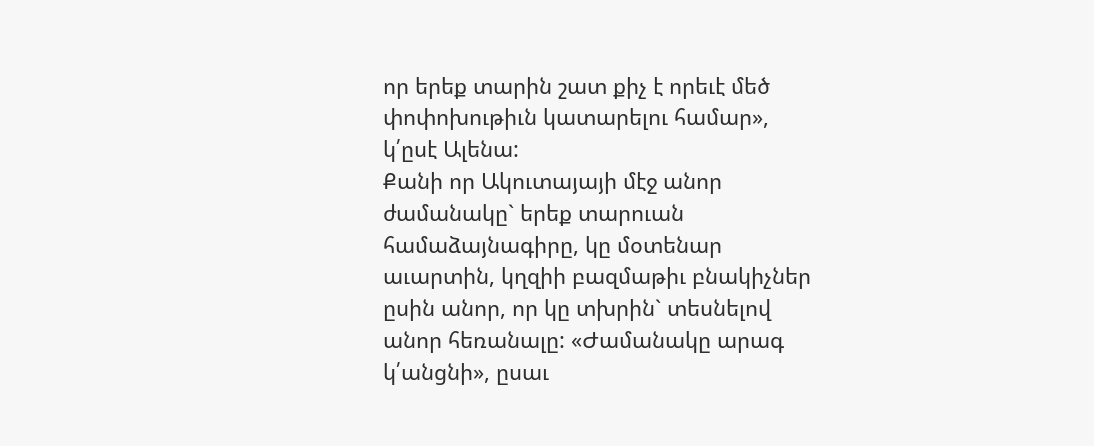որ երեք տարին շատ քիչ է որեւէ մեծ փոփոխութիւն կատարելու համար», կ՛ըսէ Ալենա:
Քանի որ Ակուտայայի մէջ անոր ժամանակը` երեք տարուան համաձայնագիրը, կը մօտենար աւարտին, կղզիի բազմաթիւ բնակիչներ ըսին անոր, որ կը տխրին` տեսնելով անոր հեռանալը: «Ժամանակը արագ կ՛անցնի», ըսաւ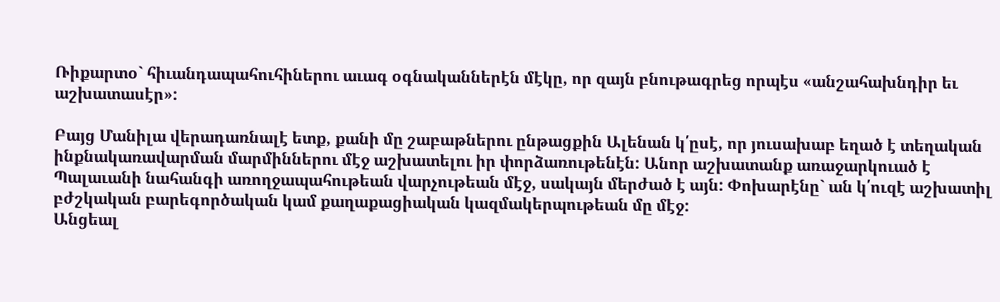Ռիքարտօ` հիւանդապահուհիներու աւագ օգնականներէն մէկը, որ զայն բնութագրեց որպէս «անշահախնդիր եւ աշխատասէր»:

Բայց Մանիլա վերադառնալէ ետք, քանի մը շաբաթներու ընթացքին Ալենան կ՛ըսէ, որ յուսախաբ եղած է տեղական ինքնակառավարման մարմիններու մէջ աշխատելու իր փորձառութենէն: Անոր աշխատանք առաջարկուած է Պալաւանի նահանգի առողջապահութեան վարչութեան մէջ, սակայն մերժած է այն: Փոխարէնը` ան կ՛ուզէ աշխատիլ բժշկական բարեգործական կամ քաղաքացիական կազմակերպութեան մը մէջ:
Անցեալ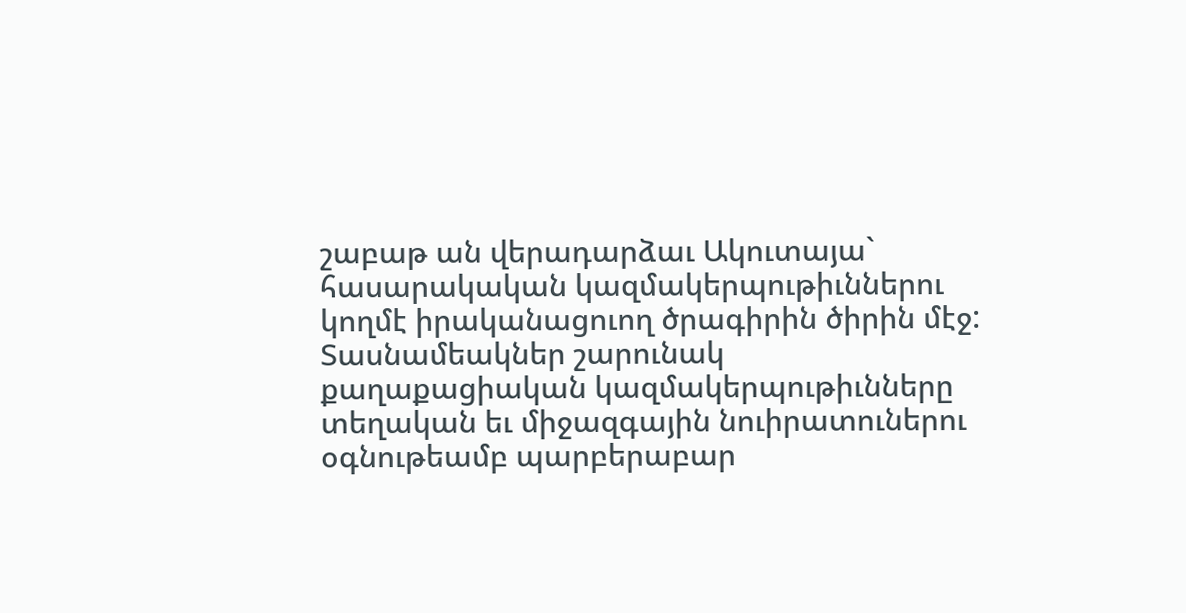շաբաթ ան վերադարձաւ Ակուտայա` հասարակական կազմակերպութիւններու կողմէ իրականացուող ծրագիրին ծիրին մէջ: Տասնամեակներ շարունակ քաղաքացիական կազմակերպութիւնները տեղական եւ միջազգային նուիրատուներու օգնութեամբ պարբերաբար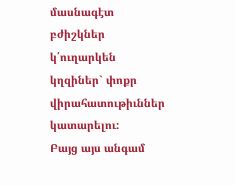մասնագէտ բժիշկներ կ՛ուղարկեն կղզիներ` փոքր վիրահատութիւններ կատարելու:
Բայց այս անգամ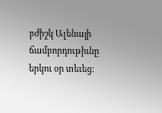բժիշկ Ալենայի ճամբորդութիւնը երկու օր տեւեց: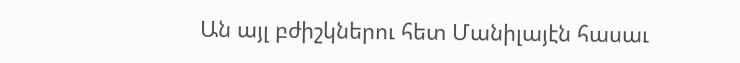Ան այլ բժիշկներու հետ Մանիլայէն հասաւ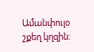Ամանփուլօ շքեղ կղզին: